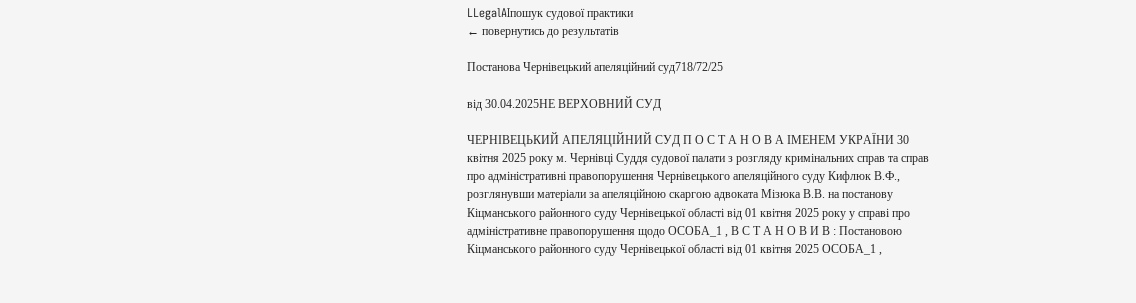LLegalAIпошук судової практики
← повернутись до результатів

Постанова Чернівецький апеляційний суд718/72/25

від 30.04.2025НЕ ВЕРХОВНИЙ СУД

ЧЕРНІВЕЦЬКИЙ АПЕЛЯЦІЙНИЙ СУД П О С Т А Н О В А ІМЕНЕМ УКРАЇНИ 30 квітня 2025 року м. Чернівці Суддя судової палати з розгляду кримінальних справ та справ про адміністративні правопорушення Чернівецького апеляційного суду Кифлюк В.Ф., розглянувши матеріали за апеляційною скаргою адвоката Мізюка В.В. на постанову Кіцманського районного суду Чернівецької області від 01 квітня 2025 року у справі про адміністративне правопорушення щодо ОСОБА_1 , В С Т А Н О В И В : Постановою Кіцманського районного суду Чернівецької області від 01 квітня 2025 ОСОБА_1 ,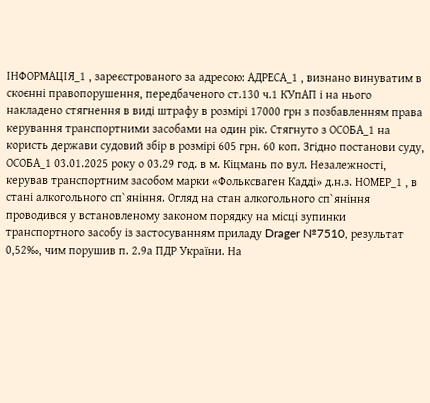ІНФОРМАЦІЯ_1 , зареєстрованого за адресою: АДРЕСА_1 , визнано винуватим в скоєнні правопорушення, передбаченого ст.130 ч.1 КУпАП і на нього накладено стягнення в виді штрафу в розмірі 17000 грн з позбавленням права керування транспортними засобами на один рік. Стягнуто з ОСОБА_1 на користь держави судовий збір в розмірі 605 грн. 60 коп. Згідно постанови суду, ОСОБА_1 03.01.2025 року о 03.29 год. в м. Кіцмань по вул. Незалежності, керував транспортним засобом марки «Фольксваген Кадді» д.н.з. НОМЕР_1 , в стані алкогольного сп`яніння. Огляд на стан алкогольного сп`яніння проводився у встановленому законом порядку на місці зупинки транспортного засобу із застосуванням приладу Drager №7510, результат 0,52‰, чим порушив п. 2.9а ПДР України. На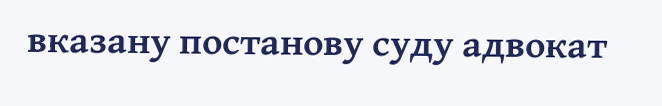вказану постанову суду адвокат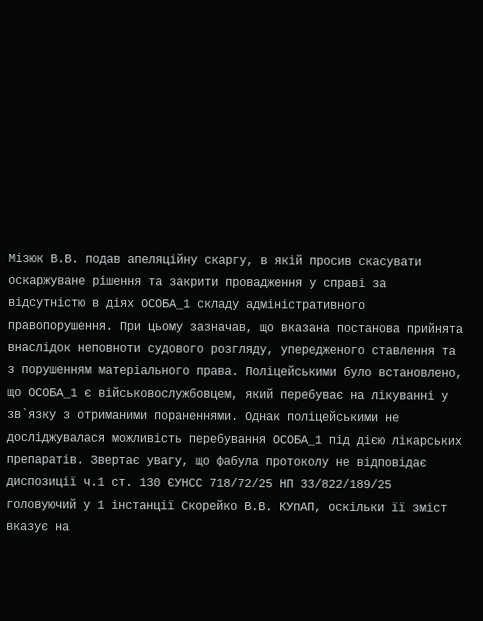Мізюк В.В. подав апеляційну скаргу, в якій просив скасувати оскаржуване рішення та закрити провадження у справі за відсутністю в діях ОСОБА_1 складу адміністративного правопорушення. При цьому зазначав, що вказана постанова прийнята внаслідок неповноти судового розгляду, упередженого ставлення та з порушенням матеріального права. Поліцейськими було встановлено, що ОСОБА_1 є військовослужбовцем, який перебуває на лікуванні у зв`язку з отриманими пораненнями. Однак поліцейськими не досліджувалася можливість перебування ОСОБА_1 під дією лікарських препаратів. Звертає увагу, що фабула протоколу не відповідає диспозиції ч.1 ст. 130 ЄУНСС 718/72/25 НП 33/822/189/25 головуючий у 1 інстанції Скорейко В.В. КУпАП, оскільки її зміст вказує на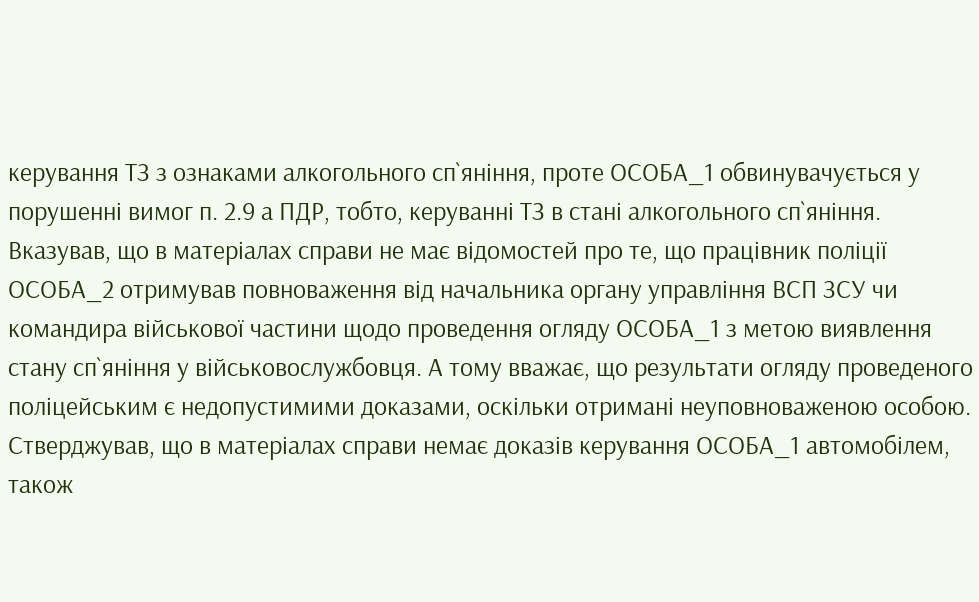керування ТЗ з ознаками алкогольного сп`яніння, проте ОСОБА_1 обвинувачується у порушенні вимог п. 2.9 а ПДР, тобто, керуванні ТЗ в стані алкогольного сп`яніння. Вказував, що в матеріалах справи не має відомостей про те, що працівник поліції ОСОБА_2 отримував повноваження від начальника органу управління ВСП ЗСУ чи командира військової частини щодо проведення огляду ОСОБА_1 з метою виявлення стану сп`яніння у військовослужбовця. А тому вважає, що результати огляду проведеного поліцейським є недопустимими доказами, оскільки отримані неуповноваженою особою. Стверджував, що в матеріалах справи немає доказів керування ОСОБА_1 автомобілем, також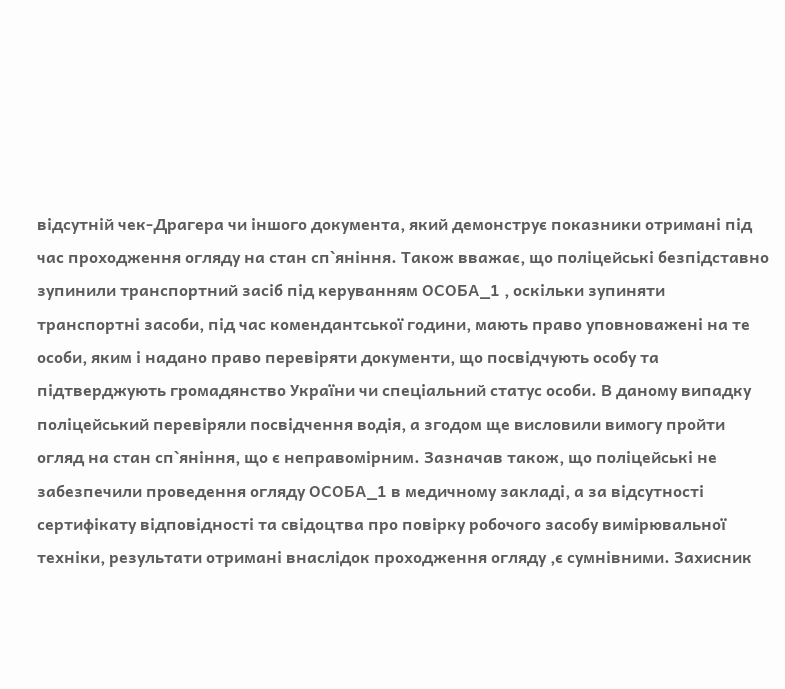відсутній чек-Драгера чи іншого документа, який демонструє показники отримані під час проходження огляду на стан сп`яніння. Також вважає, що поліцейські безпідставно зупинили транспортний засіб під керуванням ОСОБА_1 , оскільки зупиняти транспортні засоби, під час комендантської години, мають право уповноважені на те особи, яким і надано право перевіряти документи, що посвідчують особу та підтверджують громадянство України чи спеціальний статус особи. В даному випадку поліцейський перевіряли посвідчення водія, а згодом ще висловили вимогу пройти огляд на стан сп`яніння, що є неправомірним. Зазначав також, що поліцейські не забезпечили проведення огляду ОСОБА_1 в медичному закладі, а за відсутності сертифікату відповідності та свідоцтва про повірку робочого засобу вимірювальної техніки, результати отримані внаслідок проходження огляду ,є сумнівними. Захисник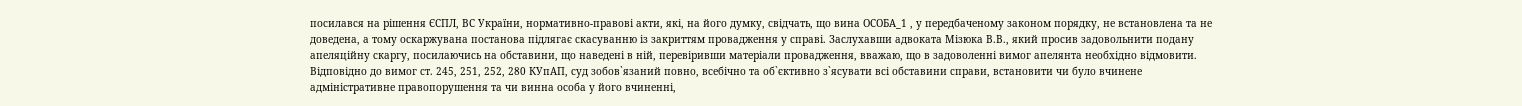посилався на рішення ЄСПЛ, ВС України, нормативно-правові акти, які, на його думку, свідчать, що вина ОСОБА_1 , у передбаченому законом порядку, не встановлена та не доведена, а тому оскаржувана постанова підлягає скасуванню із закриттям провадження у справі. Заслухавши адвоката Мізюка В.В., який просив задовольнити подану апеляційну скаргу, посилаючись на обставини, що наведені в ній, перевіривши матеріали провадження, вважаю, що в задоволенні вимог апелянта необхідно відмовити. Відповідно до вимог ст. 245, 251, 252, 280 КУпАП, суд зобов`язаний повно, всебічно та об`єктивно з`ясувати всі обставини справи, встановити чи було вчинене адміністративне правопорушення та чи винна особа у його вчиненні,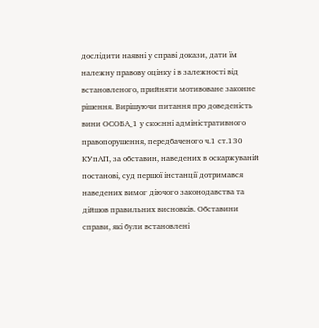дослідити наявні у справі докази, дати їм належну правову оцінку і в залежності від встановленого, прийняти мотивоване законне рішення. Вирішуючи питання про доведеність вини ОСОБА_1 у скоєнні адміністративного правопорушення, передбаченого ч.1 ст.130 КУпАП, за обставин, наведених в оскаржуваній постанові, суд першої інстанції дотримався наведених вимог діючого законодавства та дійшов правильних висновків. Обставини справи, які були встановлені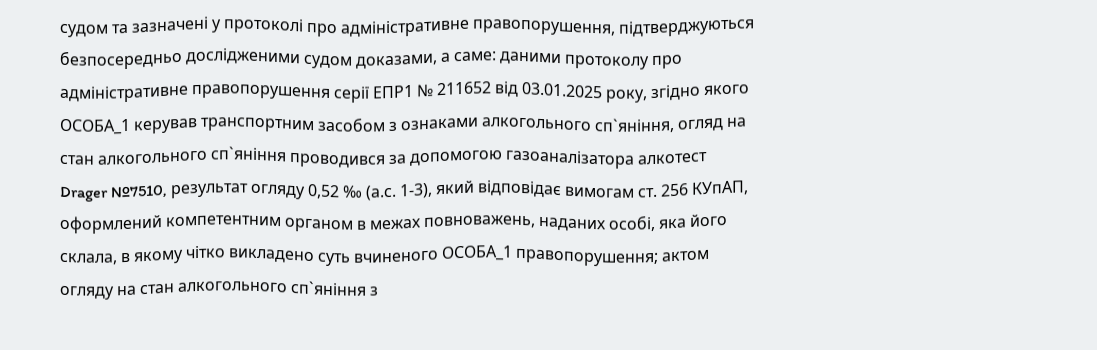судом та зазначені у протоколі про адміністративне правопорушення, підтверджуються безпосередньо дослідженими судом доказами, а саме: даними протоколу про адміністративне правопорушення серії ЕПР1 № 211652 від 03.01.2025 року, згідно якого ОСОБА_1 керував транспортним засобом з ознаками алкогольного сп`яніння, огляд на стан алкогольного сп`яніння проводився за допомогою газоаналізатора алкотест Drager №7510, результат огляду 0,52 ‰ (а.с. 1-3), який відповідає вимогам ст. 256 КУпАП, оформлений компетентним органом в межах повноважень, наданих особі, яка його склала, в якому чітко викладено суть вчиненого ОСОБА_1 правопорушення; актом огляду на стан алкогольного сп`яніння з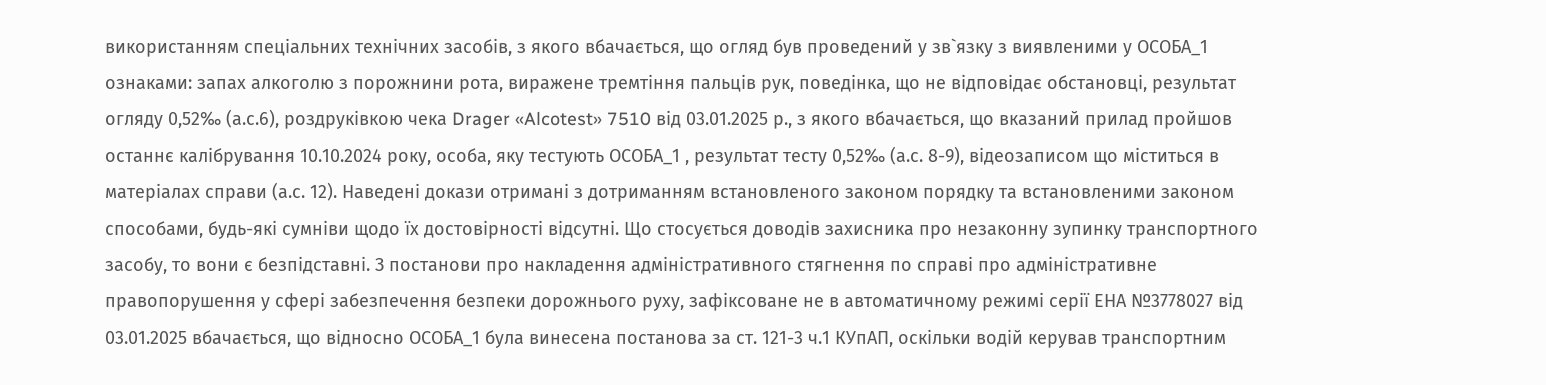використанням спеціальних технічних засобів, з якого вбачається, що огляд був проведений у зв`язку з виявленими у ОСОБА_1 ознаками: запах алкоголю з порожнини рота, виражене тремтіння пальців рук, поведінка, що не відповідає обстановці, результат огляду 0,52‰ (а.с.6), роздруківкою чека Drager «Alcotest» 7510 від 03.01.2025 р., з якого вбачається, що вказаний прилад пройшов останнє калібрування 10.10.2024 року, особа, яку тестують ОСОБА_1 , результат тесту 0,52‰ (а.с. 8-9), відеозаписом що міститься в матеріалах справи (а.с. 12). Наведені докази отримані з дотриманням встановленого законом порядку та встановленими законом способами, будь-які сумніви щодо їх достовірності відсутні. Що стосується доводів захисника про незаконну зупинку транспортного засобу, то вони є безпідставні. З постанови про накладення адміністративного стягнення по справі про адміністративне правопорушення у сфері забезпечення безпеки дорожнього руху, зафіксоване не в автоматичному режимі серії ЕНА №3778027 від 03.01.2025 вбачається, що відносно ОСОБА_1 була винесена постанова за ст. 121-3 ч.1 КУпАП, оскільки водій керував транспортним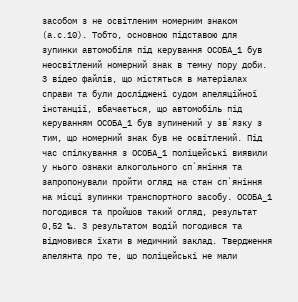засобом з не освітленим номерним знаком (а.с.10). Тобто, основною підставою для зупинки автомобіля під керування ОСОБА_1 був неосвітлений номерний знак в темну пору доби. З відео файлів, що містяться в матеріалах справи та були досліджені судом апеляційної інстанції, вбачається, що автомобіль під керуванням ОСОБА_1 був зупинений у зв`язку з тим, що номерний знак був не освітлений. Під час спілкування з ОСОБА_1 поліцейські виявили у нього ознаки алкогольного сп`яніння та запропонували пройти огляд на стан сп`яніння на місці зупинки транспортного засобу. ОСОБА_1 погодився та пройшов такий огляд, результат 0,52 ‰. З результатом водій погодився та відмовився їхати в медичний заклад. Твердження апелянта про те, що поліцейські не мали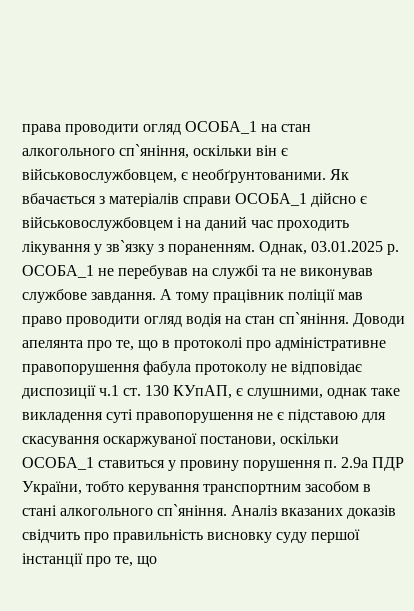права проводити огляд ОСОБА_1 на стан алкогольного сп`яніння, оскільки він є військовослужбовцем, є необґрунтованими. Як вбачається з матеріалів справи ОСОБА_1 дійсно є військовослужбовцем і на даний час проходить лікування у зв`язку з пораненням. Однак, 03.01.2025 р. ОСОБА_1 не перебував на службі та не виконував службове завдання. А тому працівник поліції мав право проводити огляд водія на стан сп`яніння. Доводи апелянта про те, що в протоколі про адміністративне правопорушення фабула протоколу не відповідає диспозиції ч.1 ст. 130 КУпАП, є слушними, однак таке викладення суті правопорушення не є підставою для скасування оскаржуваної постанови, оскільки ОСОБА_1 ставиться у провину порушення п. 2.9а ПДР України, тобто керування транспортним засобом в стані алкогольного сп`яніння. Аналіз вказаних доказів свідчить про правильність висновку суду першої інстанції про те, що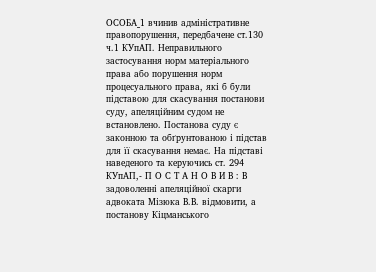ОСОБА_1 вчинив адміністративне правопорушення, передбачене ст.130 ч.1 КУпАП. Неправильного застосування норм матеріального права або порушення норм процесуального права, які б були підставою для скасування постанови суду, апеляційним судом не встановлено. Постанова суду є законною та обґрунтованою і підстав для її скасування немає. На підставі наведеного та керуючись ст. 294 КУпАП,- П О С Т А Н О В И В : В задоволенні апеляційної скарги адвоката Мізюка В.В. відмовити, а постанову Кіцманського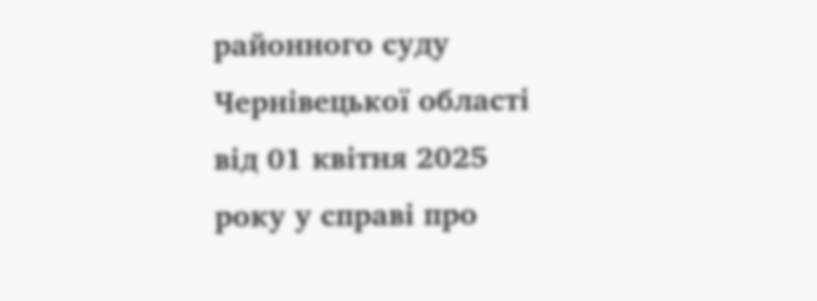районного суду Чернівецької області від 01 квітня 2025 року у справі про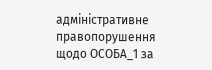адміністративне правопорушення щодо ОСОБА_1 за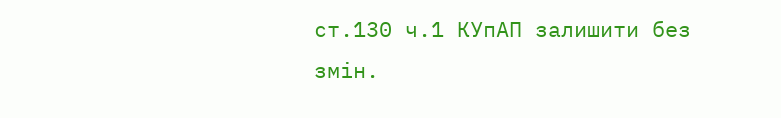ст.130 ч.1 КУпАП залишити без змін.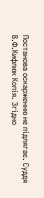Постанова оскарженню не підлягає. Суддя В.Ф.Кифлюк Копія. Згідно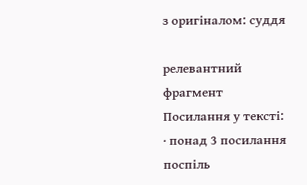з оригіналом: суддя

релевантний фрагмент
Посилання у тексті:
· понад 3 посилання поспіль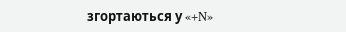згортаються у «+N»